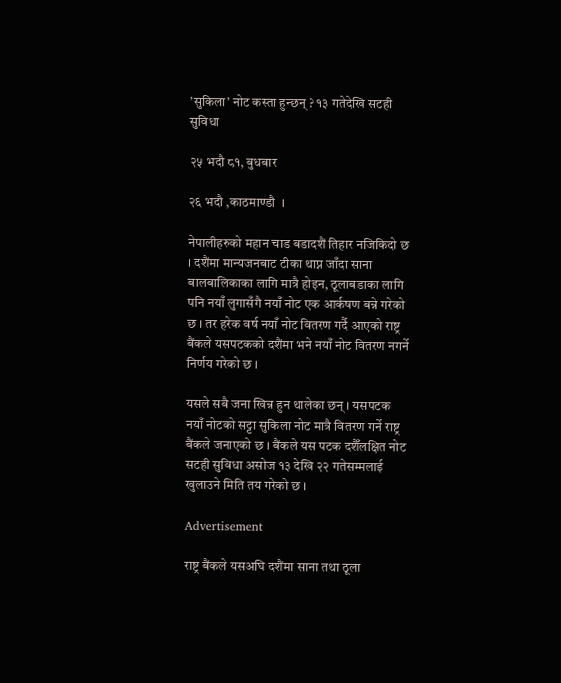’सुकिला’ नोट कस्ता हुन्छन् ? १३ गतेदेखि सटही सुविधा

२५ भदौ ८१, बुधबार

२६ भदौ ,काठमाण्डौ  ।

नेपालीहरुको महान चाड बडादशैं तिहार नजिकिदो छ । दशैंमा मान्यजनबाट टीका थाप्न जाँदा साना बालबालिकाका लागि मात्रै होइन, ठूलाबडाका लागि पनि नयाँ लुगासँगै नयाँ नोट एक आर्कषण बन्ने गरेको छ । तर हरेक वर्ष नयाँ नोट वितरण गर्दै आएको राष्ट्र बैंकले यसपटकको दशैंमा भने नयाँ नोट वितरण नगर्ने निर्णय गरेको छ ।

यसले सबै जना खिन्न हुन थालेका छन् । यसपटक नयाँ नोटको सट्टा सुकिला नोट मात्रै वितरण गर्ने राष्ट्र बैंकले जनाएको छ । बैंकले यस पटक दशैँलक्षित नोट सटही सुविधा असोज १३ देखि २२ गतेसम्मलाई खुलाउने मिति तय गरेको छ ।

Advertisement

राष्ट्र बैंकले यसअघि दशैंमा साना तथा ठूला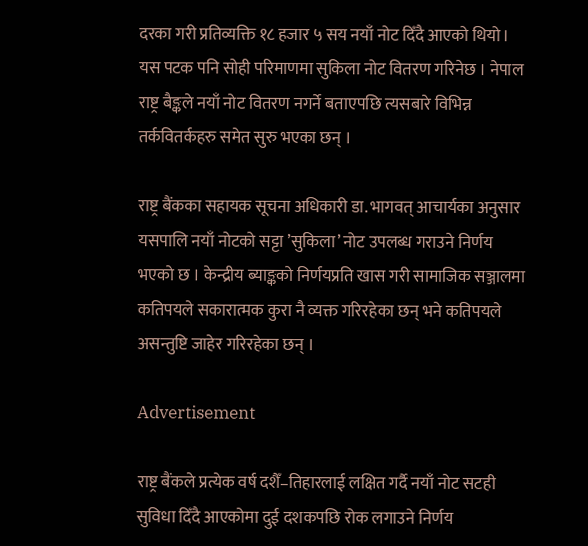दरका गरी प्रतिव्यक्ति १८ हजार ५ सय नयाँ नोट दिँदै आएको थियो। यस पटक पनि सोही परिमाणमा सुकिला नोट वितरण गरिनेछ । नेपाल राष्ट्र बैङ्कले नयाँ नोट वितरण नगर्ने बताएपछि त्यसबारे विभिन्न तर्कवितर्कहरु समेत सुरु भएका छन् ।

राष्ट्र बैंकका सहायक सूचना अधिकारी डा. भागवत् आचार्यका अनुसार यसपालि नयाँ नोटको सट्टा ’सुकिला’ नोट उपलब्ध गराउने निर्णय भएको छ । केन्द्रीय ब्याङ्कको निर्णयप्रति खास गरी सामाजिक सञ्जालमा कतिपयले सकारात्मक कुरा नै व्यक्त गरिरहेका छन् भने कतिपयले असन्तुष्टि जाहेर गरिरहेका छन् ।

Advertisement

राष्ट्र बैंकले प्रत्येक वर्ष दशैँ–तिहारलाई लक्षित गर्दै नयाँ नोट सटही सुविधा दिँदै आएकोमा दुई दशकपछि रोक लगाउने निर्णय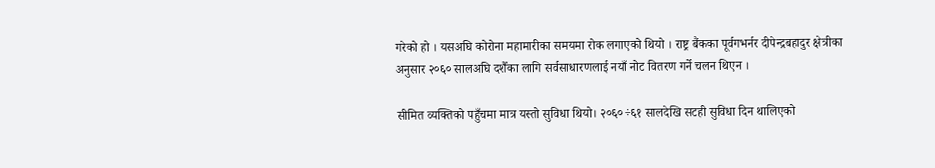गरेको हो । यसअघि कोरोना महामारीका समयमा रोक लगाएको थियो । राष्ट्र बैंकका पूर्वगभर्नर दीपेन्द्रबहादुर क्षेत्रीका अनुसार २०६० सालअघि दशैँका लागि सर्वसाधारणलाई नयाँ नोट वितरण गर्ने चलन थिएन ।

सीमित व्यक्तिको पहुँचमा मात्र यस्तो सुविधा थियो। २०६०÷६१ सालदेखि सटही सुविधा दिन थालिएको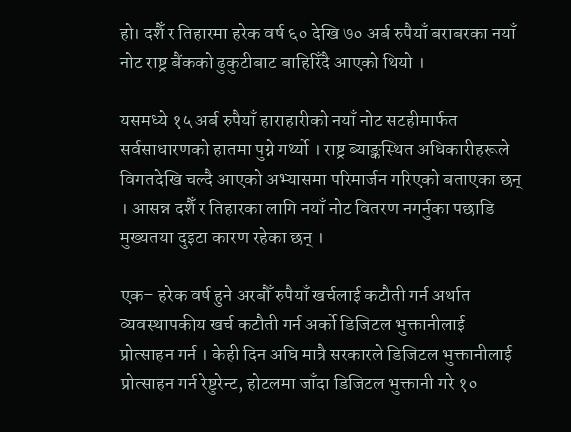हो। दशैँ र तिहारमा हरेक वर्ष ६० देखि ७० अर्ब रुपैयाँ बराबरका नयाँ नोट राष्ट्र बैंकको ढुकुटीबाट बाहिरिँदै आएको थियो ।

यसमध्ये १५ अर्ब रुपैयाँ हाराहारीको नयाँ नोट सटहीमार्फत सर्वसाधारणको हातमा पुग्ने गर्थ्यो । राष्ट्र ब्याङ्कस्थित अधिकारीहरूले विगतदेखि चल्दै आएको अभ्यासमा परिमार्जन गरिएको बताएका छन् । आसन्न दशैँ र तिहारका लागि नयाँ नोट वितरण नगर्नुका पछाडि मुख्यतया दुइटा कारण रहेका छन् ।

एक– हरेक वर्ष हुने अरबौँ रुपैयाँ खर्चलाई कटौती गर्न अर्थात व्यवस्थापकीय खर्च कटौती गर्न अर्को डिजिटल भुक्तानीलाई प्रोत्साहन गर्न । केही दिन अघि मात्रै सरकारले डिजिटल भुक्तानीलाई प्रोत्साहन गर्न रेष्टुरेन्ट, होटलमा जाँदा डिजिटल भुक्तानी गरे १०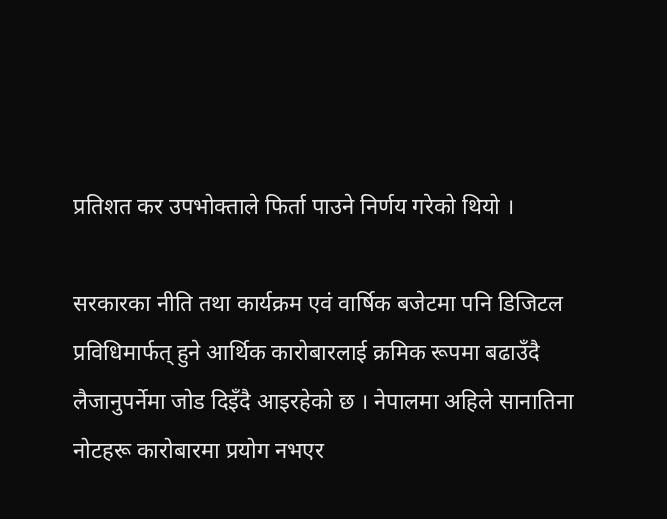प्रतिशत कर उपभोक्ताले फिर्ता पाउने निर्णय गरेको थियो ।

सरकारका नीति तथा कार्यक्रम एवं वार्षिक बजेटमा पनि डिजिटल प्रविधिमार्फत् हुने आर्थिक कारोबारलाई क्रमिक रूपमा बढाउँदै लैजानुपर्नेमा जोड दिइँदै आइरहेको छ । नेपालमा अहिले सानातिना नोटहरू कारोबारमा प्रयोग नभएर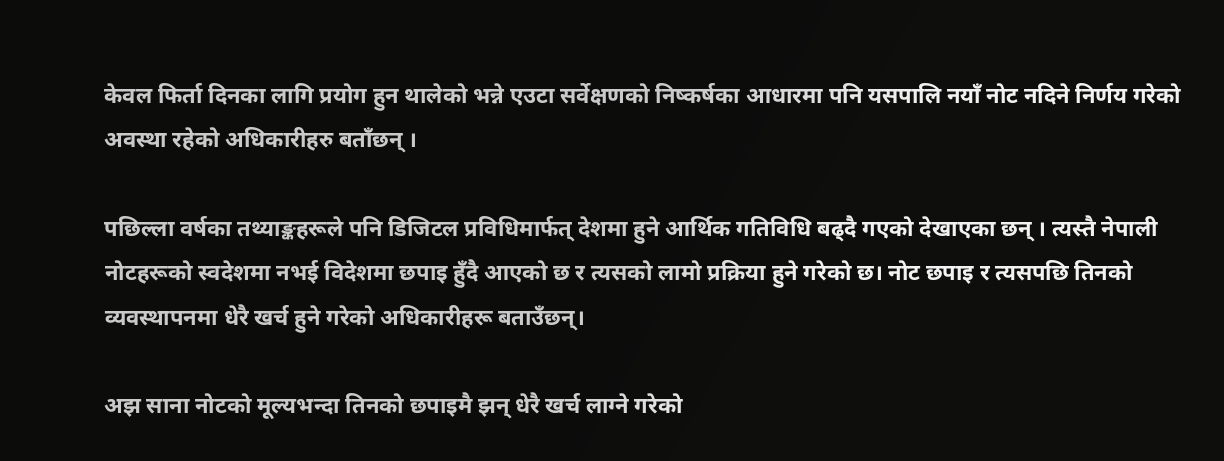केवल फिर्ता दिनका लागि प्रयोग हुन थालेको भन्ने एउटा सर्वेक्षणको निष्कर्षका आधारमा पनि यसपालि नयाँ नोट नदिने निर्णय गरेको अवस्था रहेको अधिकारीहरु बताँछन् ।

पछिल्ला वर्षका तथ्याङ्कहरूले पनि डिजिटल प्रविधिमार्फत् देशमा हुने आर्थिक गतिविधि बढ्दै गएको देखाएका छन् । त्यस्तै नेपाली नोटहरूको स्वदेशमा नभई विदेशमा छपाइ हुँदै आएको छ र त्यसको लामो प्रक्रिया हुने गरेको छ। नोट छपाइ र त्यसपछि तिनको व्यवस्थापनमा धेरै खर्च हुने गरेको अधिकारीहरू बताउँछन्।

अझ साना नोटको मूल्यभन्दा तिनको छपाइमै झन् धेरै खर्च लाग्ने गरेको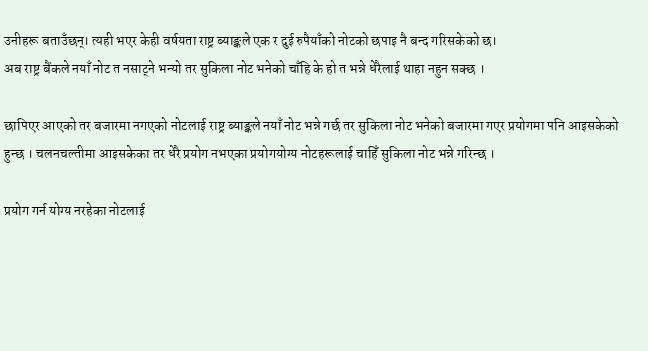उनीहरू बताउँछन्। त्यही भएर केही वर्षयता राष्ट्र ब्याङ्कले एक र दुई रुपैयाँको नोटको छपाइ नै बन्द गरिसकेको छ।
अब राष्ट्र बैंकले नयाँ नोट त नसाट्ने भन्यो तर सुकिला नोट भनेको चाँहि के हो त भन्ने धेरैलाई थाहा नहुन सक्छ ।

छापिएर आएको तर बजारमा नगएको नोटलाई राष्ट्र ब्याङ्कले नयाँ नोट भन्ने गर्छ तर सुकिला नोट भनेको बजारमा गएर प्रयोगमा पनि आइसकेको हुन्छ । चलनचल्तीमा आइसकेका तर धेरै प्रयोग नभएका प्रयोगयोग्य नोटहरूलाई चाहिँ सुकिला नोट भन्ने गरिन्छ ।

प्रयोग गर्न योग्य नरहेका नोटलाई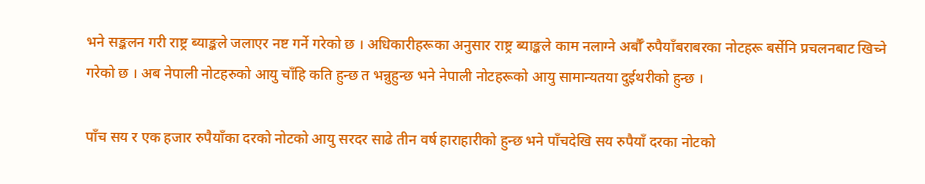भने सङ्कलन गरी राष्ट्र ब्याङ्कले जलाएर नष्ट गर्ने गरेको छ । अधिकारीहरूका अनुसार राष्ट्र ब्याङ्कले काम नलाग्ने अर्बौँ रुपैयाँबराबरका नोटहरू बर्सेनि प्रचलनबाट खिच्ने गरेको छ । अब नेपाली नोटहरुको आयु चाँहि कति हुन्छ त भन्नुहुन्छ भने नेपाली नोटहरूको आयु सामान्यतया दुईथरीको हुन्छ ।

पाँच सय र एक हजार रुपैयाँका दरको नोटको आयु सरदर साढे तीन वर्ष हाराहारीको हुन्छ भने पाँचदेखि सय रुपैयाँ दरका नोटको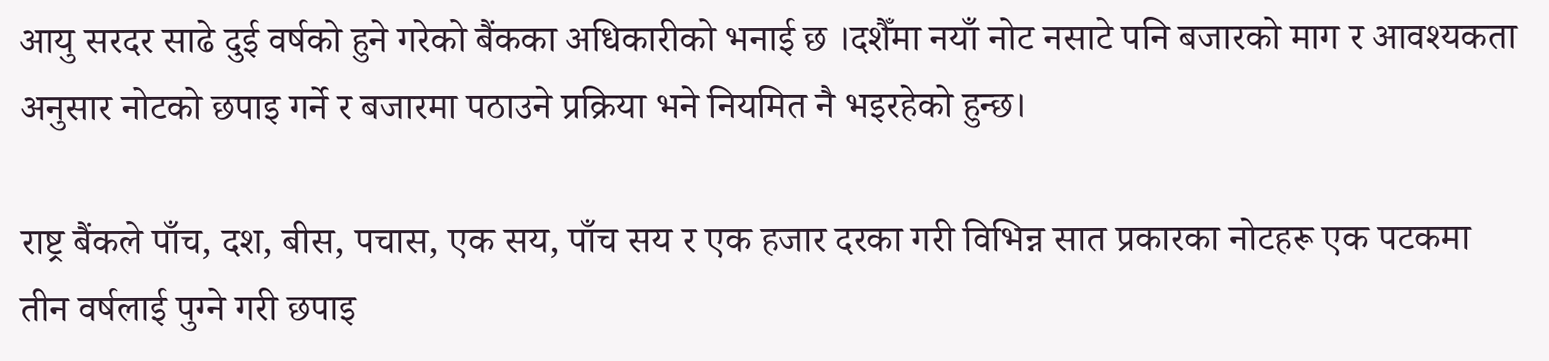आयु सरदर साढे दुई वर्षको हुने गरेको बैंकका अधिकारीको भनाई छ ।दशैँमा नयाँ नोट नसाटे पनि बजारको माग र आवश्यकता अनुसार नोटको छपाइ गर्ने र बजारमा पठाउने प्रक्रिया भने नियमित नै भइरहेको हुन्छ।

राष्ट्र बैंकले पाँच, दश, बीस, पचास, एक सय, पाँच सय र एक हजार दरका गरी विभिन्न सात प्रकारका नोटहरू एक पटकमा तीन वर्षलाई पुग्ने गरी छपाइ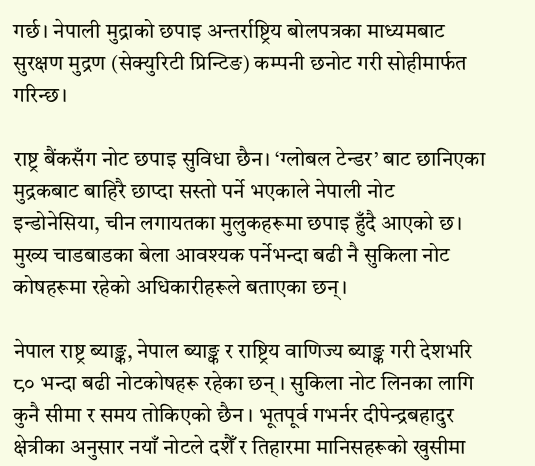गर्छ। नेपाली मुद्राको छपाइ अन्तर्राष्ट्रिय बोलपत्रका माध्यमबाट सुरक्षण मुद्रण (सेक्युरिटी प्रिन्टिङ) कम्पनी छनोट गरी सोहीमार्फत गरिन्छ।

राष्ट्र बैंकसँग नोट छपाइ सुविधा छैन। ‘ग्लोबल टेन्डर’ बाट छानिएका मुद्रकबाट बाहिरै छाप्दा सस्तो पर्ने भएकाले नेपाली नोट इन्डोनेसिया, चीन लगायतका मुलुकहरूमा छपाइ हुँदै आएको छ।
मुख्य चाडबाडका बेला आवश्यक पर्नेभन्दा बढी नै सुकिला नोट कोषहरूमा रहेको अधिकारीहरूले बताएका छन्।

नेपाल राष्ट्र ब्याङ्क, नेपाल ब्याङ्क र राष्ट्रिय वाणिज्य ब्याङ्क गरी देशभरि ८० भन्दा बढी नोटकोषहरू रहेका छन् । सुकिला नोट लिनका लागि कुनै सीमा र समय तोकिएको छैन । भूतपूर्व गभर्नर दीपेन्द्रबहादुर क्षेत्रीका अनुसार नयाँ नोटले दशैँ र तिहारमा मानिसहरूको खुसीमा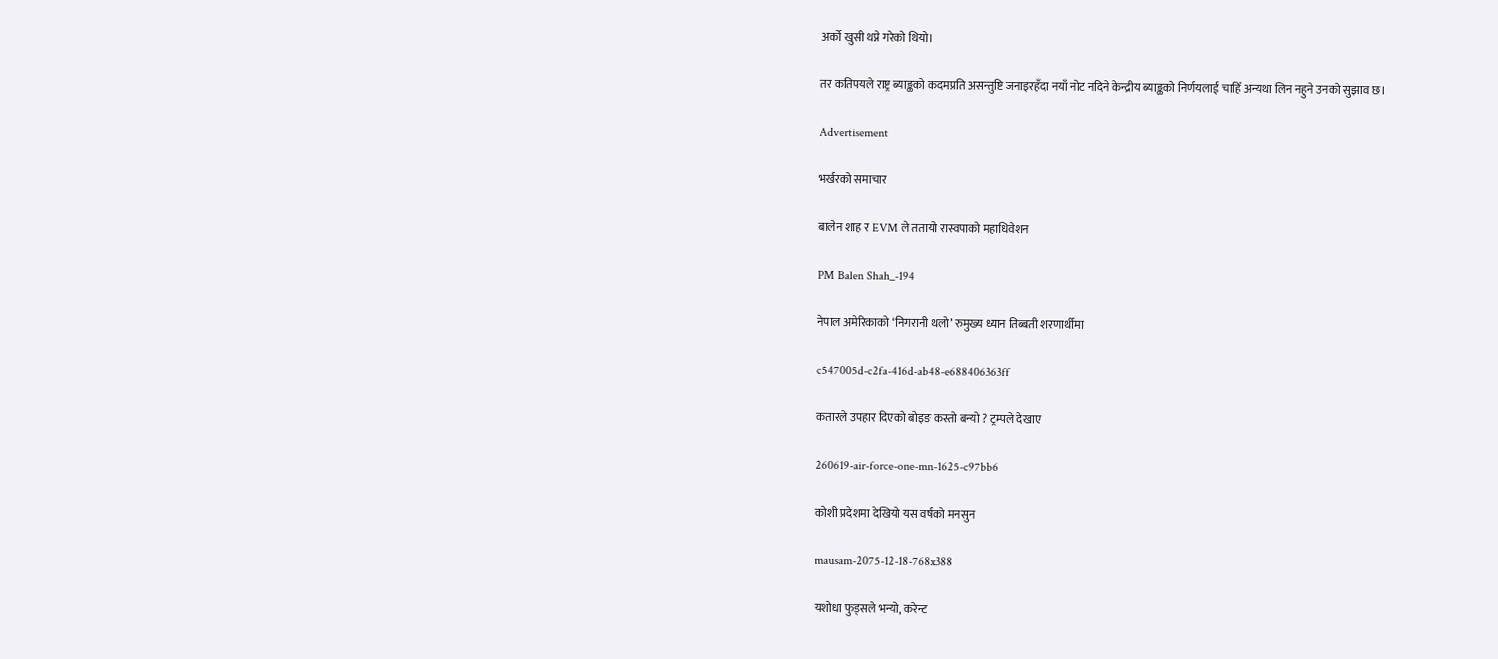अर्को खुसी थप्ने गरेको थियो।

तर कतिपयले राष्ट्र ब्याङ्कको कदमप्रति असन्तुष्टि जनाइरहँदा नयाँ नोट नदिने केन्द्रीय ब्याङ्कको निर्णयलाई चाहिँ अन्यथा लिन नहुने उनको सुझाव छ।

Advertisement

भर्खरको समाचार

बालेन शाह र EVM ले ततायो रास्वपाको महाधिवेशन

PM Balen Shah_-194

नेपाल अमेरिकाको ‘निगरानी थलो’ रुमुख्य ध्यान तिब्बती शरणार्थीमा

c547005d-c2fa-416d-ab48-e688406363ff

कतारले उपहार दिएको बोइङ कस्तो बन्यो ? ट्रम्पले देखाए

260619-air-force-one-mn-1625-c97bb6

कोशी प्रदेशमा देखियो यस वर्षको मनसुन

mausam-2075-12-18-768x388

यशोधा फुड्सले भन्यो, करेन्ट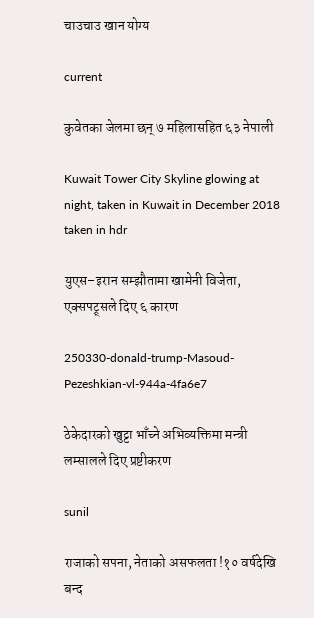चाउचाउ खान योग्य

current

कुवेतका जेलमा छन् ७ महिलासहित ६३ नेपाली

Kuwait Tower City Skyline glowing at night, taken in Kuwait in December 2018 taken in hdr

युएस–इरान सम्झौतामा खामेनी विजेता, एक्सपट्र्सले दिए ६ कारण

250330-donald-trump-Masoud-Pezeshkian-vl-944a-4fa6e7

ठेकेदारको खुट्टा भाँच्ने अभिव्यक्तिमा मन्त्री लम्सालले दिए प्रष्टीकरण

sunil

राजाको सपना, नेताको असफलता !१० वर्षदेखि बन्द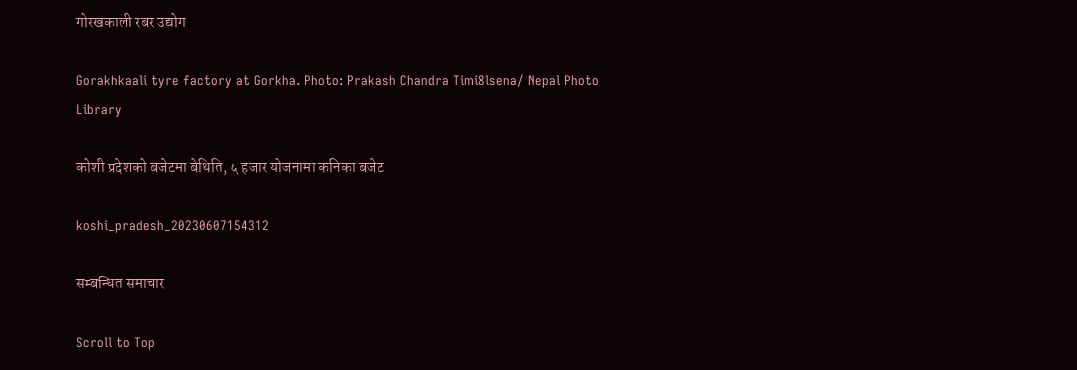गोरखकाली रबर उद्योग

Gorakhkaali tyre factory at Gorkha. Photo: Prakash Chandra Timi8lsena/ Nepal Photo Library

कोशी प्रदेशको बजेटमा बेथिति, ५ हजार योजनामा कनिका बजेट

koshi_pradesh_20230607154312

सम्बन्धित समाचार

Scroll to Top